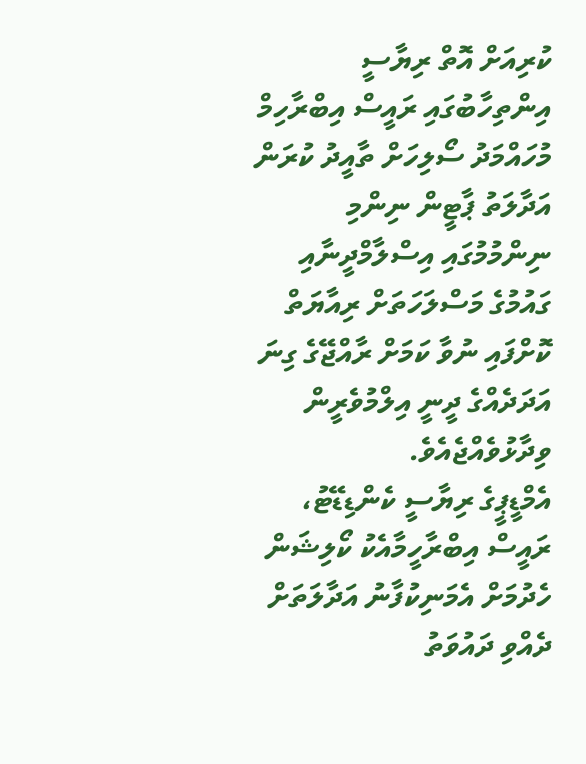ކުރިއަށް އޮތް ރިޔާސީ އިންތިހާބުގައި ރައީސް އިބްރާހިމް މުހައްމަދު ސޯލިހަށް ތާއީދު ކުރަން އަދާލަތު ޕާޓީން ނިންމި ނިންމުމުގައި އިސްލާމްދީނާއި ގައުމުގެ މަސްލަހަތަށް ރިއާޔަތް ކޮށްފައި ނުވާ ކަމަށް ރާއްޖޭގެ ގިނަ އަދަދެއްގެ ދީނީ އިލްމުވެރީން ވިދާޅުވެއްޖެއެވެ.
އެމްޑީޕީގެ ރިޔާސީ ކެންޑިޑޭޓު، ރައީސް އިބްރާހީމާއެކު ކޯލިޝަން ހެދުމަށް އެމަނިކުފާނު އަދާލަތަށް ދެއްވި ދައުވަތު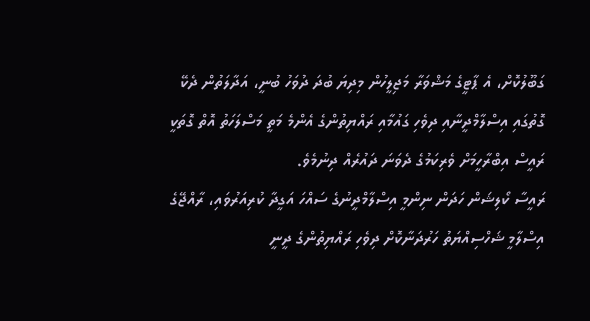ގަބޫލުކޮށް، އެ ޕާޓީގެ މަޝްވަރާ މަޖިލީހުން މިދިޔަ ބުދަ ދުވަހު ބުނީ، އަދާލަތުން ދެކޭ ގޮތުގައި އިސްލާމްދީނާއި ދިވެހި ގައުމާއި ރައްޔިތުންގެ އެންމެ މަތީ މަސްލަހަތު އޮތް ގޮތަކީ ރައީސް އިބްރާހީމަށް ވެރިކަމުގެ ދެވަނަ ދައުރެއް ދިނުމެވެ.
ރައީސާ ކޯލިޝަން ހަދަން ނިންމީ އިސްލާމްދީނުގެ ސައްހަ އަގީދާ ކުރިއަރުވައި، ރާއްޖޭގެ އިސްލާމީ ޝަހްސިއްޔަތު ހަރުދަނާކޮށް ދިވެހި ރައްޔިތުންގެ ދީނީ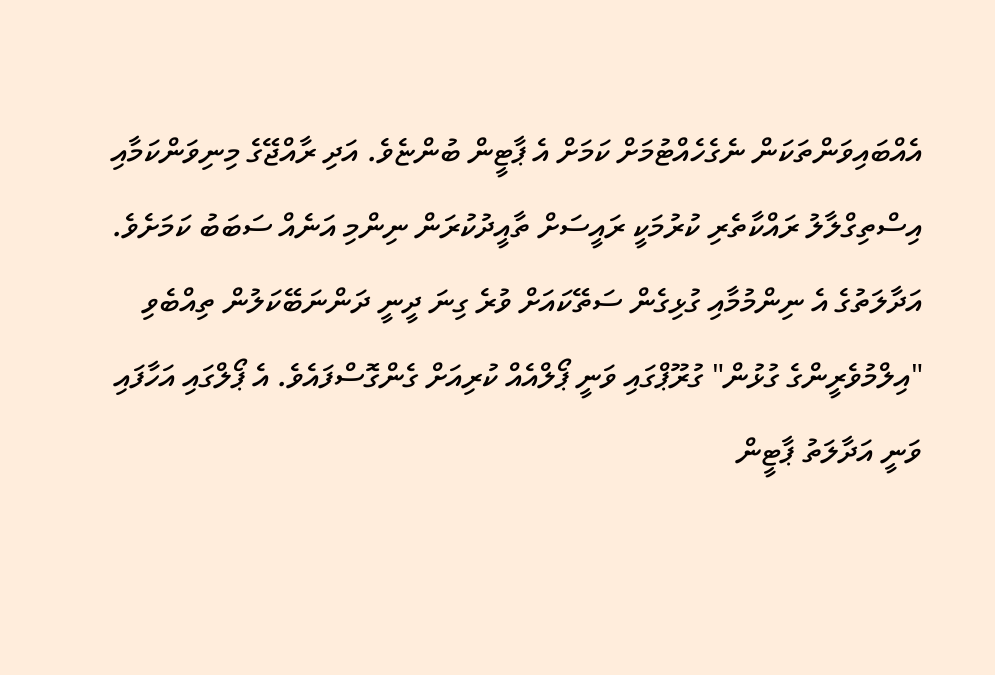އެއްބައިވަންތަކަން ނެގެހެއްޓުމަށް ކަމަށް އެ ޕާޓީން ބުންޏެވެ. އަދި ރާއްޖޭގެ މިނިވަންކަމާއި އިސްތިގްލާލު ރައްކާތެރި ކުރުމަކީ ރައީސަށް ތާއީދުކުރަން ނިންމި އަނެއް ސަބަބު ކަމަށެވެ.
އަދާލަތުގެ އެ ނިންމުމާއި ގުޅިގެން ސަތޭކައަށް ވުރެ ގިނަ ދީނީ ދަންނަބޭކަލުން ތިއްބެވި "އިލްމުވެރީންގެ ގުޅުން" ގުރޫޕްގައި ވަނީ ޕޯލްއެއް ކުރިއަށް ގެންގޮސްފައެވެ. އެ ޕޯލްގައި އަހާފައި ވަނީ އަދާލަތު ޕާޓީން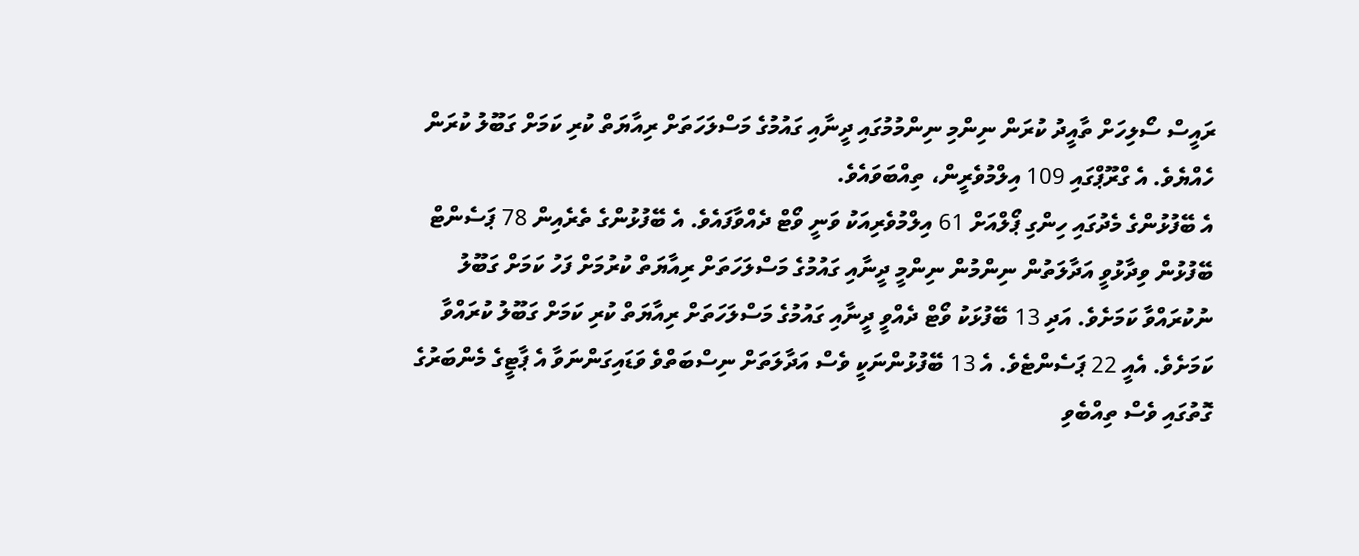ރައީސް ސޯލިހަށް ތާއީދު ކުރަން ނިންމި ނިންމުމުގައި ދީނާއި ގައުމުގެ މަސްލަހަތަށް ރިއާޔަތް ކުރި ކަމަށް ގަބޫލު ކުރަން ހެއްޔެވެ. އެ ގްރޫޕްގައި 109 އިލްމުވެރީން، ތިއްބަވައެވެ.
އެ ބޭފުޅުންގެ މެދުގައި ހިންގި ޕޯލްއަށް 61 އިލްމުވެރިއަކު ވަނީ ވޯޓް ދެއްވާފައެވެ. އެ ބޭފުޅުންގެ ތެރެއިން 78 ޕަސެންޓް ބޭފުޅުން ވިދާޅުވީ އަދާލަތުން ނިންމުން ނިންމީ ދީނާއި ގައުމުގެ މަސްލަހަތަށް ރިއާޔަތް ކުރުމަށް ފަހު ކަމަށް ގަބޫލު ނުކުރައްވާ ކަމަށެވެ. އަދި 13 ބޭފުޅަކު ވޯޓް ދެއްވީ ދީނާއި ގައުމުގެ މަސްލަހަތަށް ރިއާޔަތް ކުރި ކަމަށް ގަބޫލު ކުރައްވާ ކަމަށެވެ. އެއީ 22 ޕަސެންޓެވެ. އެ 13 ބޭފުޅުންނަކީ ވެސް އަދާލަތަށް ނިސްބަތްވެ ވަޑައިގަންނަވާ އެ ޕާޓީގެ މެންބަރުގެ ގޮތުގައި ވެސް ތިއްބެވި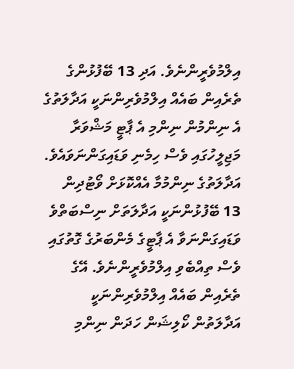އިލްމުވެރީންނެވެ. އަދި 13 ބޭފުޅުންގެ ތެރެއިން ބައެއް އިލްމުވެރިންނަކީ އަދާލަތުގެ އެ ނިންމުން ނިންމި އެ ޕާޓީ މަޝްވަރާ މަޖިލީހުގައި ވެސް ހިމެނި ވަޑައިގަންނަވައެވެ.
އަދާލަތުގެ ނިންމުމާ އެއްކޮޅަށް ވޯޓުދިން 13 ބޭފުޅުންނަކީ އަދާލަތަށް ނިސްބަތްވެ ވަޑައިގަންނަވާ އެ ޕާޓީގެ މެންބަރުގެ ގޮތުގައި ވެސް ތިއްބެވި އިލްމުވެރީންނެވެ. އޭގެ ތެރެއިން ބައެއް އިލްމުވެރިންނަކީ އަދާލަތުން ކޯލިޝަން ހަދަން ނިންމި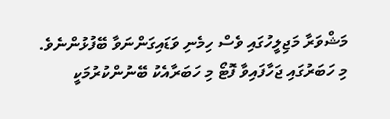މަޝްވަރާ މަޖިލީހުގައި ވެސް ހިމެނި ވަޑައިގަންނަވާ ބޭފުޅުންނެވެ.
މި ހަބަރުގައި ޖަހާފައިވާ ފޮޓޯ މި ހަބަރާއެކު ބޭނުންކުރުމަކީ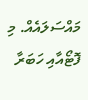މައްސަލައެއް. މި ފޮޓޯއާއި ހަބަރާ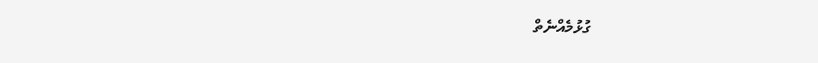ގުޅުމެއްނެތް